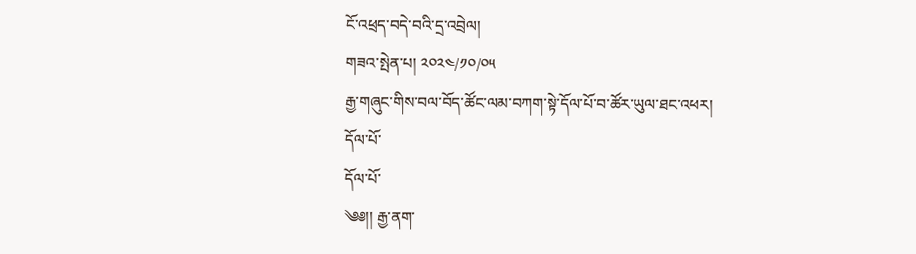ངོ་འཕྲད་བདེ་བའི་དྲ་འབྲེལ།
གཟའ་སྤེན་པ། ༢༠༢༤/༡༠/༠༥
རྒྱ་གཞུང་གིས་བལ་བོད་ཚོང་ལམ་བཀག་སྟེ་དོལ་པོ་བ་ཚོར་ཡུལ་ཐང་འཕར།
དོལ་པོ་
དོལ་པོ་
༄༅།། རྒྱ་ནག་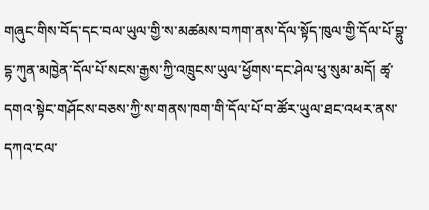གཞུང་གིས་བོད་དང་བལ་ཡུལ་གྱི་ས་མཚམས་བཀག་ནས་དོལ་སྟོད་ཁུལ་གྱི་དོལ་པོ་བྷུ་དྷ་ཀུན་མཁྱེན་དོལ་པོ་སངས་རྒྱས་ཀྱི་འཁྲུངས་ཡུལ་ཕྱོགས་དང་ཤེལ་ཕུ་སུམ་མདོ། ཚྭ་དགའ་སྟེང་གཤོངས་བཅས་ཀྱི་ས་གནས་ཁག་གི་དོལ་པོ་བ་ཚོར་ཡུལ་ཐང་འཕར་ནས་དཀའ་ངལ་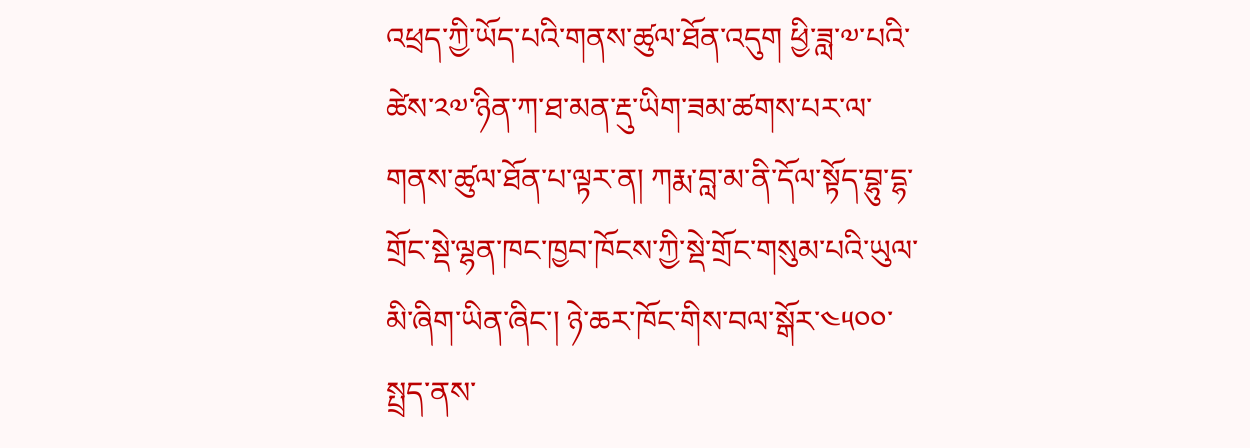འཕྲད་ཀྱི་ཡོད་པའི་གནས་ཚུལ་ཐོན་འདུག ཕྱི་ཟླ་༧་པའི་ཚེས་༢༧་ཉིན་ཀ་ཐ་མན་རྡུ་ཡིག་ཟམ་ཚགས་པར་ལ་གནས་ཚུལ་ཐོན་པ་ལྟར་ན། ཀརྨ་བླ་མ་ནི་དོལ་སྟོད་བྷུ་དྷ་གྲོང་སྡེ་ལྷན་ཁང་ཁྱབ་ཁོངས་ཀྱི་སྡེ་གྲོང་གསུམ་པའི་ཡུལ་མི་ཞིག་ཡིན་ཞིང་། ཉེ་ཆར་ཁོང་གིས་བལ་སྒོར་༤༥༠༠་སྤྲད་ནས་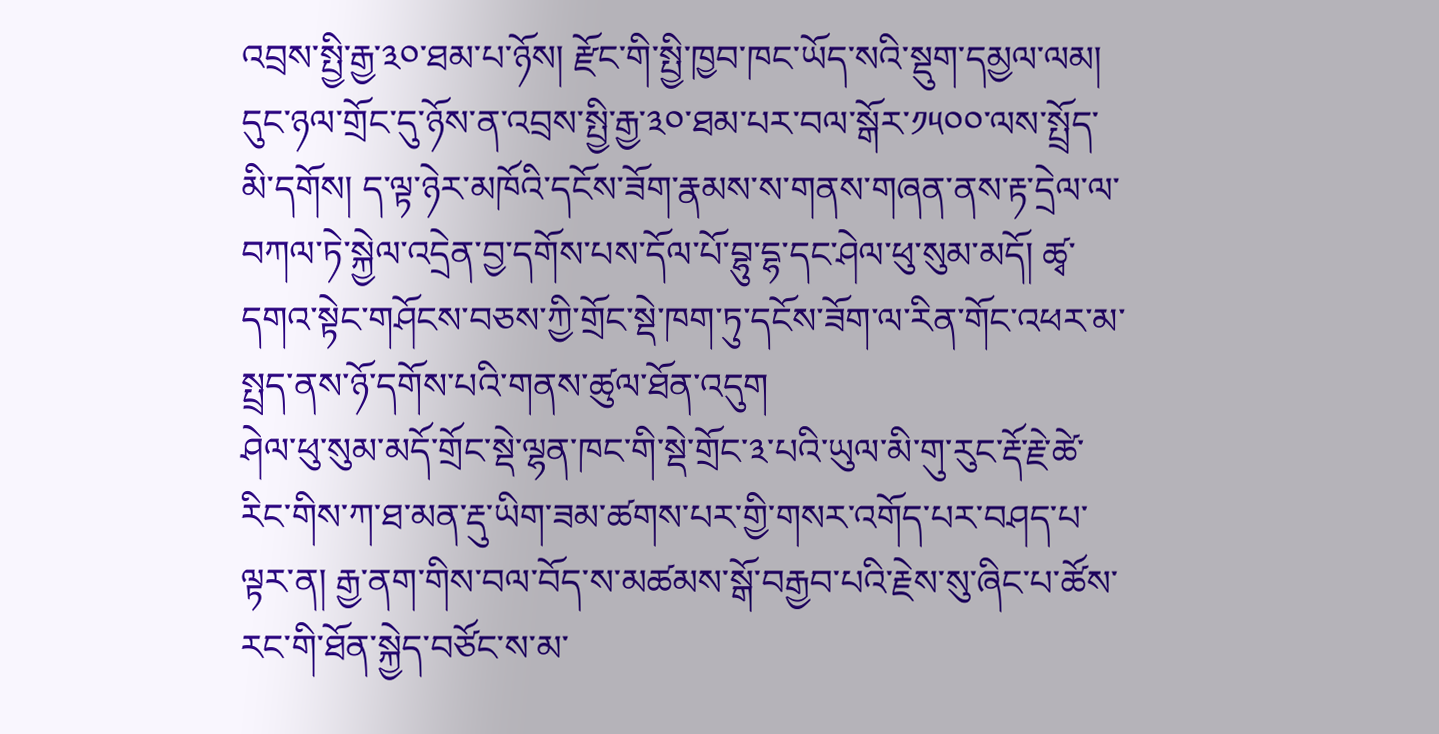འབྲས་སྤྱི་རྒྱ་༣༠་ཐམ་པ་ཉོས། རྫོང་གི་སྤྱི་ཁྱབ་ཁང་ཡོད་སའི་སྡུག་དམྱལ་ལམ། དུང་ཉལ་གྲོང་དུ་ཉོས་ན་འབྲས་སྤྱི་རྒྱ་༣༠་ཐམ་པར་བལ་སྒོར་༡༥༠༠་ལས་སྤྲོད་མི་དགོས། ད་ལྟ་ཉེར་མཁོའི་དངོས་ཟོག་རྣམས་ས་གནས་གཞན་ནས་རྟ་དྲེལ་ལ་བཀལ་ཏེ་སྐྱེལ་འདྲེན་བྱ་དགོས་པས་དོལ་པོ་བྷུ་དྷ་དང་ཤེལ་ཕུ་སུམ་མདོ། ཚྭ་དགའ་སྟེང་གཤོངས་བཅས་ཀྱི་གྲོང་སྡེ་ཁག་ཏུ་དངོས་ཟོག་ལ་རིན་གོང་འཕར་མ་སྤྲད་ནས་ཉོ་དགོས་པའི་གནས་ཚུལ་ཐོན་འདུག
ཤེལ་ཕུ་སུམ་མདོ་གྲོང་སྡེ་ལྷན་ཁང་གི་སྡེ་གྲོང་༣་པའི་ཡུལ་མི་གུ་རུང་རྡོ་རྗེ་ཚེ་རིང་གིས་ཀ་ཐ་མན་རྡུ་ཡིག་ཟམ་ཚགས་པར་གྱི་གསར་འགོད་པར་བཤད་པ་ལྟར་ན། རྒྱ་ནག་གིས་བལ་བོད་ས་མཚམས་སྒོ་བརྒྱབ་པའི་རྗེས་སུ་ཞིང་པ་ཚོས་རང་གི་ཐོན་སྐྱེད་བཙོང་ས་མ་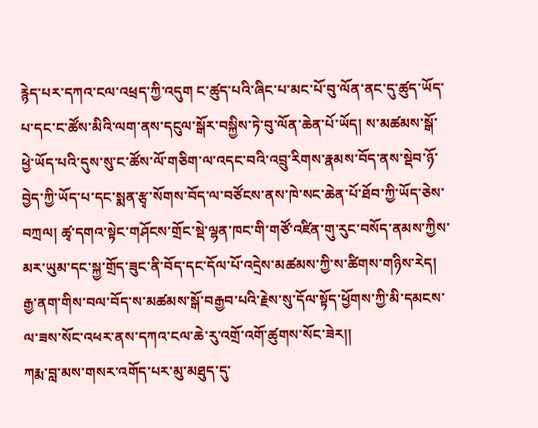རྙེད་པར་དཀའ་ངལ་འཕྲད་ཀྱི་འདུག ང་ཚུད་པའི་ཞིང་པ་མང་པོ་བུ་ལོན་ནང་དུ་ཚུད་ཡོད་པ་དང་ང་ཚོས་མིའི་ལག་ནས་དངུལ་སྒོར་བསྐྱིས་ཏེ་བུ་ལོན་ཆེན་པོ་ཡོད། ས་མཚམས་སྒོ་ཕྱེ་ཡོད་པའི་དུས་སུ་ང་ཚོས་ལོ་གཅིག་ལ་འདང་བའི་འབྲུ་རིགས་རྣམས་བོད་ནས་སྡེབ་ཉོ་བྱེད་ཀྱི་ཡོད་པ་དང་སྨན་རྩྭ་སོགས་བོད་ལ་བཙོངས་ནས་ཁེ་སང་ཆེན་པོ་ཐོབ་ཀྱི་ཡོད་ཅེས་བཀྲལ། ཚྭ་དགའ་སྟེང་གཤོངས་གྲོང་སྡེ་ལྷན་ཁང་གི་གཙོ་འཛིན་གུ་རུང་བསོད་ནམས་ཀྱིས་མར་ཡུམ་དང་སྐྱ་གྲོད་ཟུང་ནི་བོད་དང་དོལ་པོ་འདྲེས་མཚམས་ཀྱི་ས་ཚིགས་གཉིས་རེད། རྒྱ་ནག་གིས་བལ་བོད་ས་མཚམས་སྒོ་བརྒྱབ་པའི་རྗེས་སུ་དོལ་སྟོད་ཕྱོགས་ཀྱི་མི་དམངས་ལ་ཟས་སོང་འཕར་ནས་དཀའ་ངལ་ཆེ་རུ་འགྲོ་འགོ་ཚུགས་སོང་ཟེར།།
ཀརྨ་བླ་མས་གསར་འགོད་པར་མུ་མཐུད་དུ་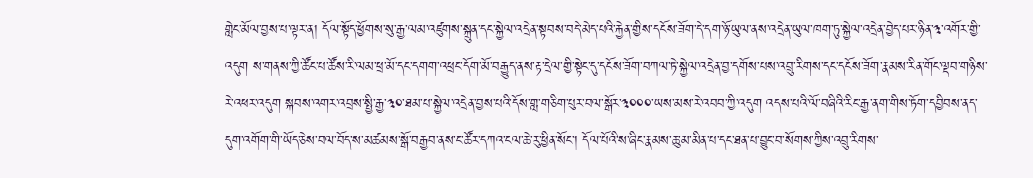གླེང་མོལ་བྱས་པ་ལྟར་ན། དོལ་སྟོད་ཕྱོགས་སུ་རྒྱ་ལམ་འཛུགས་སྐྲུན་དང་སྐྱེལ་འདྲེན་སྟབས་བདེ་མེད་པའི་རྐྱེན་གྱིས་དངོས་ཟོག་དེ་དག་ཉོ་ཡུལ་ནས་འདྲེན་ཡུལ་ཁག་ཏུ་སྐྱེལ་འདྲེན་བྱེད་པར་ཉིན་༣་འགོར་གྱི་འདུག ས་གནས་ཀྱི་ཚོང་པ་ཚོས་རི་ལམ་ཕྲ་མོ་དང་དགག་འཕྲང་དོག་མོ་བརྒྱུད་ནས་རྟ་དྲེལ་གྱི་སྟེང་དུ་དངོས་ཟོག་བཀལ་ཏེ་སྐྱེལ་འདྲེན་བྱ་དགོས་པས་འབྲུ་རིགས་དང་དངོས་ཟོག་རྣམས་རིན་གོང་ལྡབ་གཉིས་རེ་འཕར་འདུག སྐབས་འགར་འབྲས་སྤྱི་རྒྱ་༣༠་ཐམ་པ་སྐྱེལ་འདྲེན་བྱས་པའི་དོས་གླ་གཅིག་པུར་བལ་སྒོར་༣༠༠༠་ཡས་མས་རེ་འབབ་ཀྱི་འདུག འདས་པའི་ལོ་བཞིའི་རིང་རྒྱ་ནག་གིས་ཏོག་དབྱིབས་ནད་དུག་འགོག་གི་ཡོད་ཅེས་བལ་བོད་ས་མཚམས་སྒོ་བརྒྱབ་ནས་ང་ཚོར་དཀའ་ངལ་ཆེ་རུ་ཕྱིན་སོང་། དོལ་པོའི་ས་ཞིང་རྣམས་ཆུ་མ་མིན་པ་དང་ཐན་པ་བྱུང་བ་སོགས་ཀྱིས་འབྲུ་རིགས་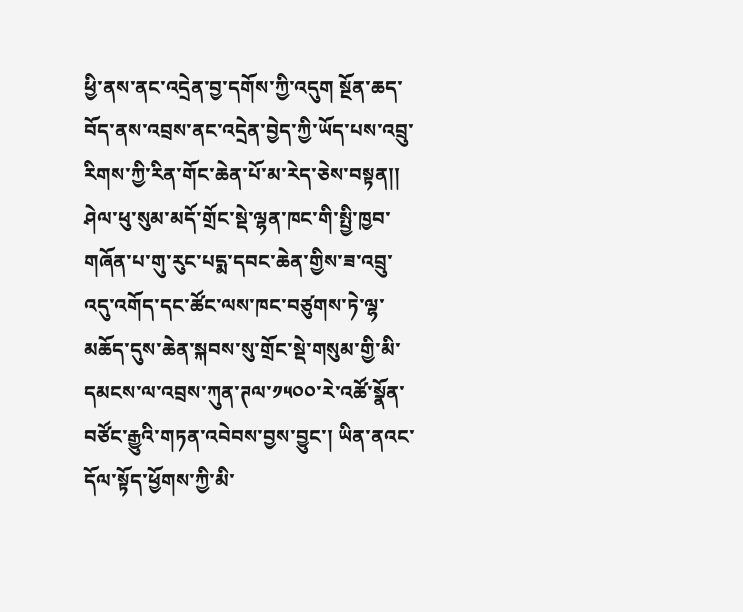ཕྱི་ནས་ནང་འདྲེན་བྱ་དགོས་ཀྱི་འདུག སྔོན་ཆད་བོད་ནས་འབྲས་ནང་འདྲེན་བྱེད་ཀྱི་ཡོད་པས་འབྲུ་རིགས་ཀྱི་རིན་གོང་ཆེན་པོ་མ་རེད་ཅེས་བསྟན།།
ཤེལ་ཕུ་སུམ་མདོ་གྲོང་སྡེ་ལྷན་ཁང་གི་སྤྱི་ཁྱབ་གཞོན་པ་གུ་རུང་པདྨ་དབང་ཆེན་གྱིས་ཟ་འབྲུ་འདུ་འགོད་དང་ཚོང་ལས་ཁང་བཙུགས་ཏེ་ལྷ་མཆོད་དུས་ཆེན་སྐབས་སུ་གྲོང་སྡེ་གསུམ་གྱི་མི་དམངས་ལ་འབྲས་ཀུན་ཊལ་༡༥༠༠་རེ་འཚོ་སྣོན་བཙོང་རྒྱུའི་གཏན་འབེབས་བྱས་བྱུང་། ཡིན་ནའང་དོལ་སྟོད་ཕྱོགས་ཀྱི་མི་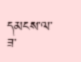དམངས་ལ་ཟ་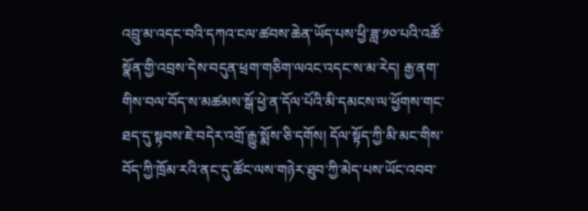འབྲུ་མ་འདང་བའི་དཀའ་ངལ་ཚབས་ཆེན་ཡོད་པས་ཕྱི་ཟླ་༡༠་པའི་འཚོ་སྣོན་གྱི་འབྲས་དེས་བདུན་ཕྲག་གཅིག་ལའང་འདང་ས་མ་རེད། རྒྱ་ནག་གིས་བལ་བོད་ས་མཚམས་སྒོ་ཕྱེ་ན་དོལ་པོའི་མི་དམངས་ལ་ཕྱོགས་གང་ཐད་དུ་སྟབས་ཇེ་བདེར་འགྲོ་རྒྱུ་སྨོས་ཅི་དགོས། དོལ་སྟོད་ཀྱི་མི་མང་གིས་བོད་ཀྱི་ཁྲོམ་རའི་ནང་དུ་ཚོང་ལས་གཉེར་ཐུབ་ཀྱི་མེད་པས་ཡོང་འབབ་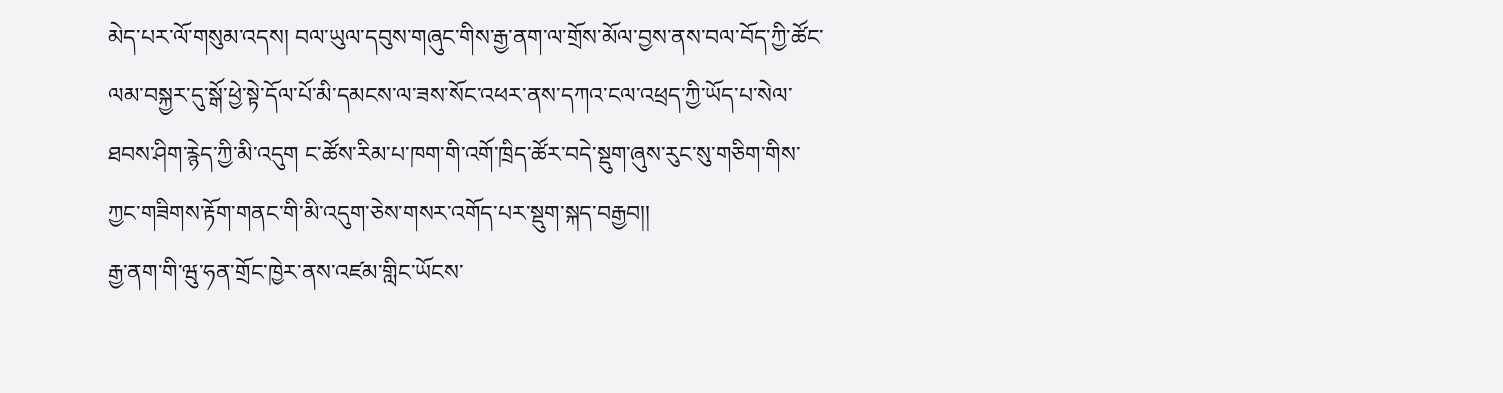མེད་པར་ལོ་གསུམ་འདས། བལ་ཡུལ་དབུས་གཞུང་གིས་རྒྱ་ནག་ལ་གྲོས་མོལ་བྱས་ནས་བལ་བོད་ཀྱི་ཚོང་ལམ་བསྐྱར་དུ་སྒོ་ཕྱེ་སྟེ་དོལ་པོ་མི་དམངས་ལ་ཟས་སོང་འཕར་ནས་དཀའ་ངལ་འཕྲད་ཀྱི་ཡོད་པ་སེལ་ཐབས་ཤིག་རྙེད་ཀྱི་མི་འདུག ང་ཚོས་རིམ་པ་ཁག་གི་འགོ་ཁྲིད་ཚོར་བདེ་སྡུག་ཞུས་རུང་སུ་གཅིག་གིས་ཀྱང་གཟིགས་རྟོག་གནང་གི་མི་འདུག་ཅེས་གསར་འགོད་པར་སྡུག་སྐད་བརྒྱབ།།
རྒྱ་ནག་གི་ཝུ་ཧན་གྲོང་ཁྱེར་ནས་འཛམ་གླིང་ཡོངས་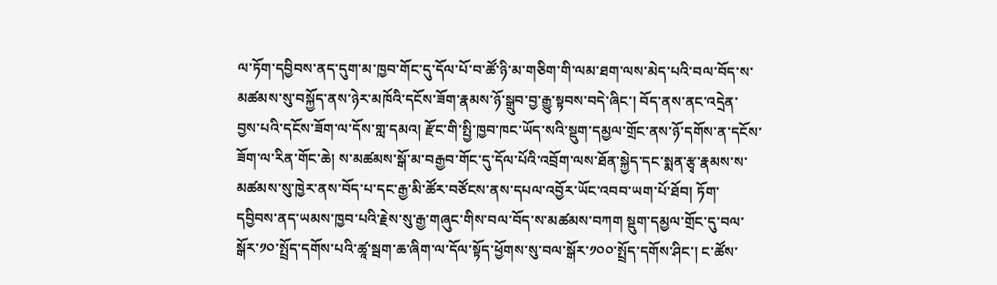ལ་ཏོག་དབྱིབས་ནད་དུག་མ་ཁྱབ་གོང་དུ་དོལ་པོ་བ་ཚོ་ཉི་མ་གཅིག་གི་ལམ་ཐག་ལས་མེད་པའི་བལ་བོད་ས་མཚམས་སུ་བསྐྱོད་ནས་ཉེར་མཁོའི་དངོས་ཟོག་རྣམས་ཉོ་སྒྲུབ་བྱ་རྒྱུ་སྟབས་བདེ་ཞིང་། བོད་ནས་ནང་འདྲེན་བྱས་པའི་དངོས་ཟོག་ལ་དོས་གླ་དམའ། རྫོང་གི་སྤྱི་ཁྱབ་ཁང་ཡོད་སའི་སྡུག་དམྱལ་གྲོང་ནས་ཉོ་དགོས་ན་དངོས་ཟོག་ལ་རིན་གོང་ཆེ། ས་མཚམས་སྒོ་མ་བརྒྱབ་གོང་དུ་དོལ་པོའི་འབྲོག་ལས་ཐོན་སྐྱེད་དང་སྨན་རྩྭ་རྣམས་ས་མཚམས་སུ་ཁྱེར་ནས་བོད་པ་དང་རྒྱ་མི་ཚོར་བཙོངས་ནས་དཔལ་འབྱོར་ཡོང་འབབ་ཡག་པོ་ཐོབ། ཏོག་དབྱིབས་ནད་ཡམས་ཁྱབ་པའི་རྗེས་སུ་རྒྱ་གཞུང་གིས་བལ་བོད་ས་མཚམས་བཀག སྡུག་དམྱལ་གྲོང་དུ་བལ་སྒོར་༡༠་སྤྲོད་དགོས་པའི་ཚཱ་སྦག་ཆ་ཞིག་ལ་དོལ་སྟོད་ཕྱོགས་སུ་བལ་སྒོར་༡༠༠་སྤྲོད་དགོས་ཤིང་། ང་ཚོས་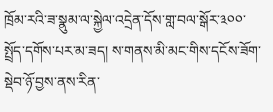ཁྲོམ་རའི་ཟ་སྣུམ་ལ་སྐྱེལ་འདྲེན་དོས་གླ་བལ་སྒོར་༣༠༠་སྤྲོད་དགོས་པར་མ་ཟད། ས་གནས་མི་མང་གིས་དངོས་ཟོག་སྡེབ་ཉོ་བྱས་ནས་རིན་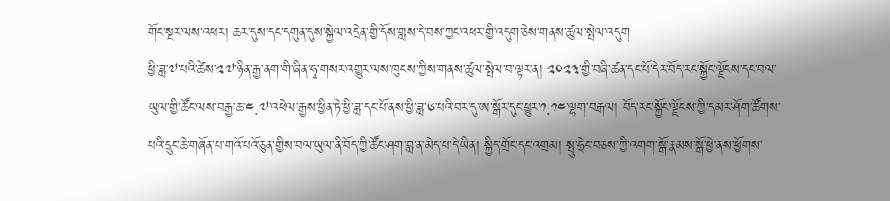གོང་སྔར་ལས་འཕར། ཆར་དུས་དང་དགུན་དུས་སྐྱེལ་འདྲེན་གྱི་དོས་གླས་དེ་བས་ཀྱང་འཕར་གྱི་འདུག་ཅེས་གནས་ཚུལ་སྤེལ་འདུག
ཕྱི་ཟླ་༧་པའི་ཚེས་༢༧་ཉིན་རྒྱ་ནག་གི་ཞིན་ཧྭ་གསར་འགྱུར་ལས་ཁུངས་ཀྱིས་གནས་ཚུལ་སྤེལ་བ་ལྟར་ན། ༢༠༢༣་གྱི་བཞི་ཚན་དང་པོ་དེར་བོད་རང་སྐྱོང་ལྗོངས་དང་བལ་ཡུལ་གྱི་ཚོང་ལས་བརྒྱ་ཆ་༤.༧་འཕེལ་རྒྱས་ཕྱིན་ཏེ་ཕྱི་ཟླ་དང་པོ་ནས་ཕྱི་ཟླ་༦་པའི་བར་དུ་ཨ་སྒོར་དུང་ཕྱུར་༡.༡༤་ལྷག་བརྒལ། བོད་རང་སྐྱོང་ལྗོངས་ཀྱི་དམར་ཤོག་ཚོགས་པའི་དྲུང་ཆེ་གཞོན་པ་གའོ་པའོ་ཅུན་གྱིས་བལ་ཡུལ་ནི་བོད་ཀྱི་ཚོང་ཤག་བླ་ན་མེད་པ་དེ་ཡིན། སྐྱིད་གྲོང་དང་འགྲམ། སྤུ་ཧྲེང་བཅས་ཀྱི་འགག་སྒོ་རྣམས་སྒོ་ཕྱེ་ནས་ཕྱོགས་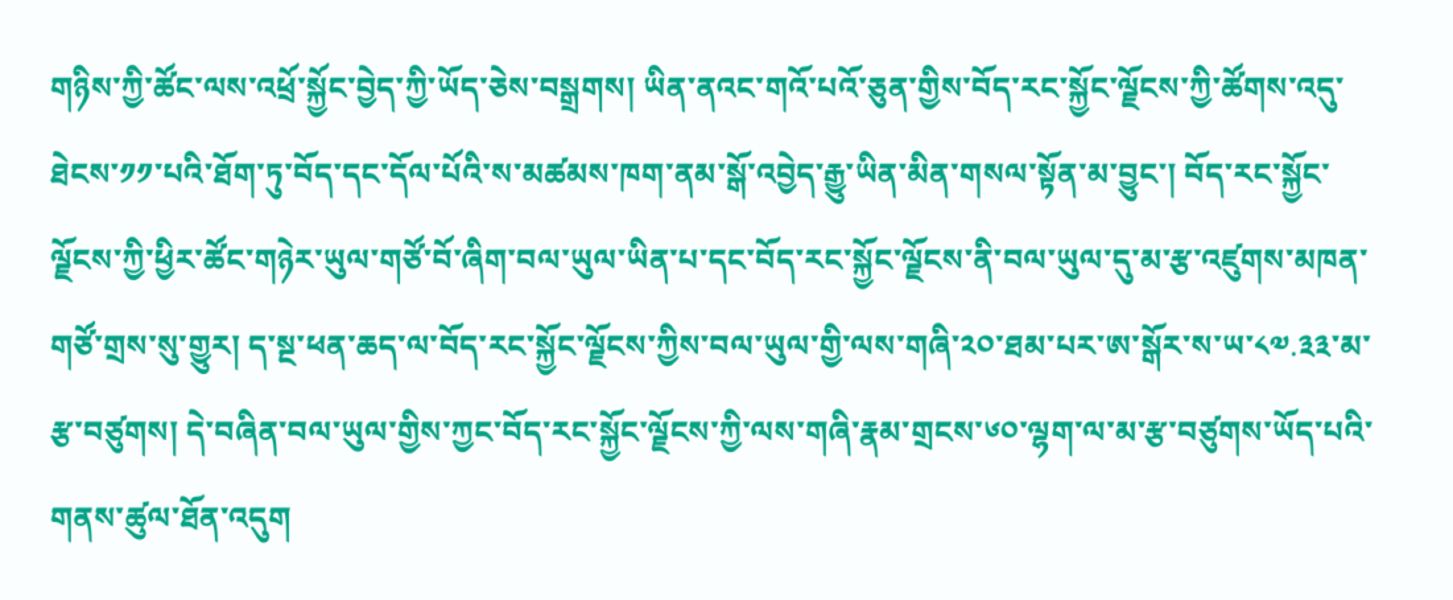གཉིས་ཀྱི་ཚོང་ལས་འཕྲོ་སྐྱོང་བྱེད་ཀྱི་ཡོད་ཅེས་བསྒྲགས། ཡིན་ནའང་གའོ་པའོ་ཅུན་གྱིས་བོད་རང་སྐྱོང་ལྗོངས་ཀྱི་ཚོགས་འདུ་ཐེངས་༡༡་པའི་ཐོག་ཏུ་བོད་དང་དོལ་པོའི་ས་མཚམས་ཁག་ནམ་སྒོ་འབྱེད་རྒྱུ་ཡིན་མིན་གསལ་སྟོན་མ་བྱུང་། བོད་རང་སྐྱོང་ལྗོངས་ཀྱི་ཕྱིར་ཚོང་གཉེར་ཡུལ་གཙོ་བོ་ཞིག་བལ་ཡུལ་ཡིན་པ་དང་བོད་རང་སྐྱོང་ལྗོངས་ནི་བལ་ཡུལ་དུ་མ་རྩ་འཛུགས་མཁན་གཙོ་གྲས་སུ་གྱུར། ད་སྔ་ཕན་ཆད་ལ་བོད་རང་སྐྱོང་ལྗོངས་ཀྱིས་བལ་ཡུལ་གྱི་ལས་གཞི་༢༠་ཐམ་པར་ཨ་སྒོར་ས་ཡ་༨༧.༣༣་མ་རྩ་བཙུགས། དེ་བཞིན་བལ་ཡུལ་གྱིས་ཀྱང་བོད་རང་སྐྱོང་ལྗོངས་ཀྱི་ལས་གཞི་རྣམ་གྲངས་༦༠་ལྷག་ལ་མ་རྩ་བཙུགས་ཡོད་པའི་གནས་ཚུལ་ཐོན་འདུག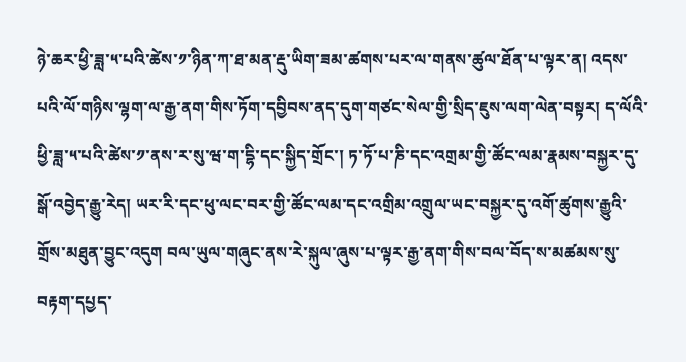ཉེ་ཆར་ཕྱི་ཟླ་༥་པའི་ཚེས་༡་ཉིན་ཀ་ཐ་མན་རྡུ་ཡིག་ཟམ་ཚགས་པར་ལ་གནས་ཚུལ་ཐོན་པ་ལྟར་ན། འདས་པའི་ལོ་གཉིས་ལྷག་ལ་རྒྱ་ནག་གིས་ཏོག་དབྱིབས་ནད་དུག་གཙང་སེལ་གྱི་སྲིད་ཇུས་ལག་ལེན་བསྟར། ད་ལོའི་ཕྱི་ཟླ་༥་པའི་ཚེས་༡་ནས་ར་སུ་ཝ་ག་དྷི་དང་སྐྱིད་གྲོང་། ཏ་ཏོ་པ་ཎི་དང་འགྲམ་གྱི་ཚོང་ལམ་རྣམས་བསྐྱར་དུ་སྒོ་འབྱེད་རྒྱུ་རེད། ཡར་རི་དང་ཕུ་ལང་བར་གྱི་ཚོང་ལམ་དང་འགྲིམ་འགྲུལ་ཡང་བསྐྱར་དུ་འགོ་ཚུགས་རྒྱུའི་གྲོས་མཐུན་བྱུང་འདུག བལ་ཡུལ་གཞུང་ནས་རེ་སྐུལ་ཞུས་པ་ལྟར་རྒྱ་ནག་གིས་བལ་བོད་ས་མཚམས་སུ་བརྟག་དཔྱད་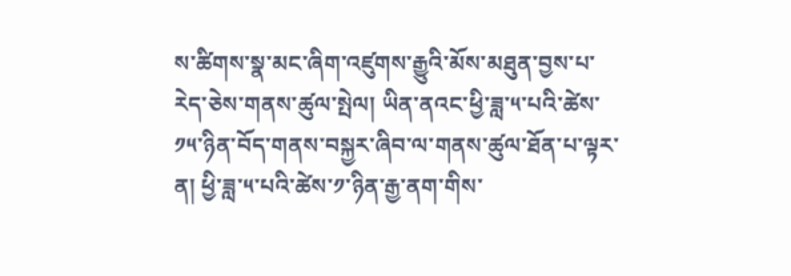ས་ཚིགས་སྣ་མང་ཞིག་འཛུགས་རྒྱུའི་མོས་མཐུན་བྱས་པ་རེད་ཅེས་གནས་ཚུལ་སྤེལ། ཡིན་ནའང་ཕྱི་ཟླ་༥་པའི་ཚེས་༡༥་ཉིན་བོད་གནས་བསྐྱར་ཞིབ་ལ་གནས་ཚུལ་ཐོན་པ་ལྟར་ན། ཕྱི་ཟླ་༥་པའི་ཚེས་༡་ཉིན་རྒྱ་ནག་གིས་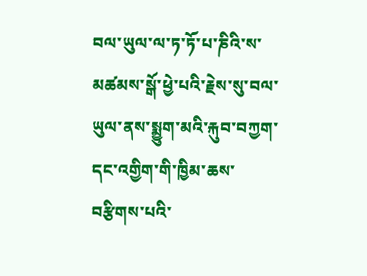བལ་ཡུལ་ལ་ཏ་ཏོ་པ་ཎིའི་ས་མཚམས་སྒོ་ཕྱེ་པའི་རྗེས་སུ་བལ་ཡུལ་ནས་སྨྱུག་མའི་རྐུབ་བཀྱག་དང་འགྱིག་གི་ཁྱིམ་ཆས་བརྩིགས་པའི་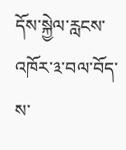དོས་སྐྱེལ་རླངས་འཁོར་༣་བལ་བོད་ས་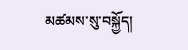མཚམས་སུ་བསྐྱོད།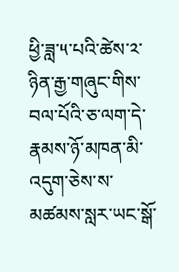ཕྱི་ཟླ་༥་པའི་ཚེས་༢་ཉིན་རྒྱ་གཞུང་གིས་བལ་པོའི་ཅ་ལག་དེ་རྣམས་ཉོ་མཁན་མི་འདུག་ཅེས་ས་མཚམས་སླར་ཡང་སྒོ་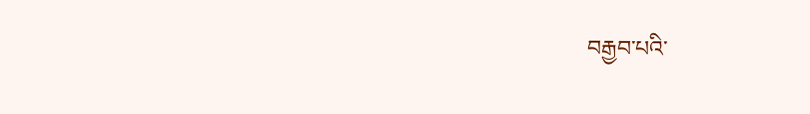བརྒྱབ་པའི་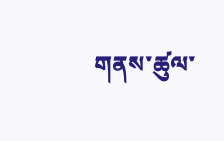གནས་ཚུལ་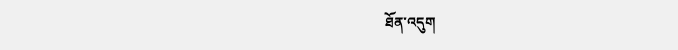ཐོན་འདུག